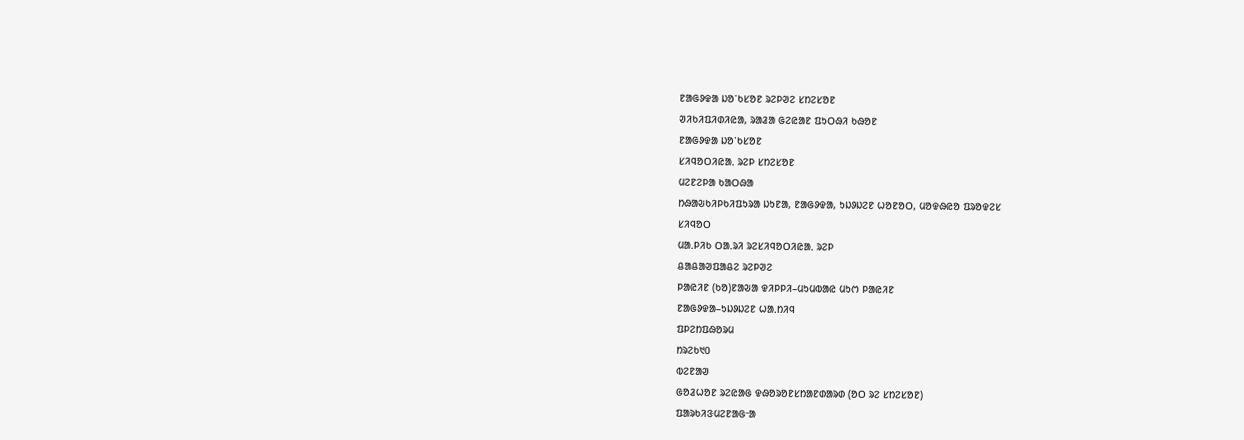ᱱᱟᱜᱽᱫᱟ ᱡᱚᱸᱠᱥᱚᱱ ᱨᱮᱞᱣᱮ ᱥᱴᱮᱥᱚᱱ
ᱣᱤᱠᱤᱯᱤᱰᱤᱭᱟ, ᱨᱟᱲᱟ ᱜᱮᱭᱟᱱ ᱯᱩᱛᱷᱤ ᱠᱷᱚᱱ
ᱱᱟᱜᱽᱫᱟ ᱡᱚᱸᱠᱥᱚᱱ
ᱥᱤᱧᱚᱛᱤᱭᱟᱹ ᱨᱮᱞ ᱥᱴᱮᱥᱚᱱ
ᱢᱮᱱᱮᱞᱟ ᱠᱟᱛᱷᱟ
ᱴᱷᱟᱶᱠᱤᱞᱠᱤᱯᱩᱨᱟ ᱡᱩᱱᱟ, ᱱᱟᱜᱽᱫᱟ, ᱩᱡᱽᱡᱮᱱ ᱦᱚᱱᱚᱛ, ᱢᱚᱫᱷᱭᱚ ᱯᱨᱚᱫᱮᱥ
ᱥᱤᱧᱚᱛ
ᱢᱟᱹᱞᱤᱠ ᱛᱟᱹᱨᱤ ᱨᱮᱥᱤᱧᱚᱛᱤᱭᱟᱹ ᱨᱮᱞ
ᱪᱟᱪᱟᱣᱯᱟᱪᱮ ᱨᱮᱞᱣᱮ
ᱞᱟᱭᱤᱱ (ᱠᱚ)ᱱᱟᱶᱟ ᱫᱤᱞᱞᱤ–ᱢᱩᱢᱵᱟᱭ ᱢᱩᱬ ᱞᱟᱭᱤᱱ
ᱱᱟᱜᱽᱫᱟ–ᱩᱡᱽᱡᱮᱱ ᱦᱟᱹᱴᱤᱧ
ᱯᱞᱮᱴᱯᱷᱚᱨᱢ
ᱴᱨᱮᱠ᱑᱐
ᱵᱮᱱᱟᱣ
ᱜᱚᱲᱦᱚᱱ ᱨᱮᱭᱟᱜ ᱫᱷᱚᱨᱚᱱᱥᱴᱟᱱᱰᱟᱨᱰ (ᱚᱛ ᱨᱮ ᱥᱴᱮᱥᱚᱱ)
ᱯᱟᱨᱠᱤᱝᱢᱮᱱᱟᱜᱼᱟ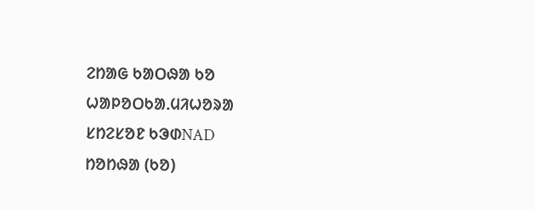ᱮᱴᱟᱜ ᱠᱟᱛᱷᱟ ᱠᱚ
ᱦᱟᱞᱚᱛᱠᱟᱹᱢᱤᱦᱚᱨᱟ
ᱥᱴᱮᱥᱚᱱ ᱠᱳᱰNAD
ᱴᱚᱴᱷᱟ (ᱠᱚ)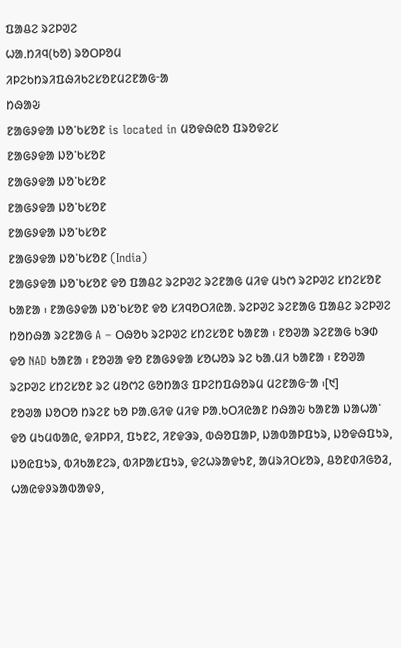ᱯᱟᱪᱮ ᱨᱮᱞᱣᱮ
ᱦᱟᱹᱴᱤᱧ(ᱠᱚ) ᱨᱚᱛᱞᱚᱢ
ᱤᱞᱮᱠᱴᱨᱤᱯᱷᱤᱠᱮᱥᱚᱱᱢᱮᱱᱟᱜᱼᱟ
ᱴᱷᱟᱶ
ᱱᱟᱜᱽᱫᱟ ᱡᱚᱸᱠᱥᱚᱱ is located in ᱢᱚᱫᱷᱭᱚ ᱯᱨᱚᱫᱮᱥ
ᱱᱟᱜᱽᱫᱟ ᱡᱚᱸᱠᱥᱚᱱ
ᱱᱟᱜᱽᱫᱟ ᱡᱚᱸᱠᱥᱚᱱ
ᱱᱟᱜᱽᱫᱟ ᱡᱚᱸᱠᱥᱚᱱ
ᱱᱟᱜᱽᱫᱟ ᱡᱚᱸᱠᱥᱚᱱ
ᱱᱟᱜᱽᱫᱟ ᱡᱚᱸᱠᱥᱚᱱ (India)
ᱱᱟᱜᱽᱫᱟ ᱡᱚᱸᱠᱥᱚᱱ ᱫᱚ ᱯᱟᱪᱮ ᱨᱮᱞᱣᱮ ᱨᱮᱱᱟᱜ ᱢᱤᱫ ᱢᱩᱬ ᱨᱮᱞᱣᱮ ᱥᱴᱮᱥᱚᱱ ᱠᱟᱱᱟ ᱾ ᱱᱟᱜᱽᱫᱟ ᱡᱚᱸᱠᱥᱚᱱ ᱫᱚ ᱥᱤᱧᱚᱛᱤᱭᱟᱹ ᱨᱮᱞᱣᱮ ᱨᱮᱱᱟᱜ ᱯᱟᱪᱮ ᱨᱮᱞᱣᱮ ᱴᱚᱴᱷᱟ ᱨᱮᱱᱟᱜ A – ᱛᱷᱚᱠ ᱨᱮᱞᱣᱮ ᱥᱴᱮᱥᱚᱱ ᱠᱟᱱᱟ ᱾ ᱱᱚᱣᱟ ᱨᱮᱱᱟᱜ ᱠᱳᱰ ᱫᱚ NAD ᱠᱟᱱᱟ ᱾ ᱱᱚᱣᱟ ᱫᱚ ᱱᱟᱜᱽᱫᱟ ᱥᱚᱦᱚᱨ ᱨᱮ ᱠᱟᱹᱢᱤ ᱠᱟᱱᱟ ᱾ ᱱᱚᱣᱟ ᱨᱮᱞᱣᱮ ᱥᱴᱮᱥᱚᱱ ᱨᱮ ᱢᱚᱬᱮ ᱜᱚᱴᱟᱝ ᱯᱞᱮᱴᱯᱷᱚᱨᱢ ᱢᱮᱱᱟᱜᱼᱟ ᱾[᱑]
ᱱᱚᱣᱟ ᱡᱚᱛᱚ ᱴᱨᱮᱱ ᱠᱚ ᱞᱟᱹᱜᱤᱫ ᱢᱤᱫ ᱞᱟᱹᱠᱛᱤᱭᱟᱱ ᱴᱷᱟᱶ ᱠᱟᱱᱟ ᱡᱟᱦᱟᱸ ᱫᱚ ᱢᱩᱢᱵᱟᱭ, ᱫᱤᱞᱞᱤ, ᱯᱩᱱᱮ, ᱤᱱᱫᱳᱨ, ᱵᱷᱚᱯᱟᱞ, ᱡᱟᱵᱟᱞᱯᱩᱨ, ᱡᱚᱫᱷᱯᱩᱨ, ᱡᱚᱭᱯᱩᱨ, ᱵᱤᱠᱟᱱᱮᱨ, ᱵᱤᱞᱟᱥᱯᱩᱨ, ᱫᱮᱦᱨᱟᱫᱩᱱ, ᱟᱢᱨᱤᱛᱥᱚᱨ, ᱪᱚᱱᱰᱤᱜᱚᱲ, ᱦᱟᱭᱫᱽᱨᱟᱵᱟᱫᱽ,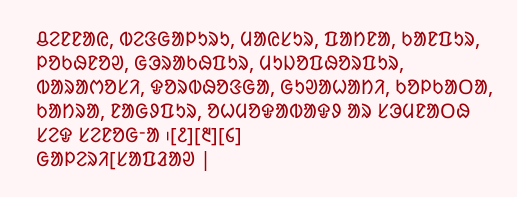ᱪᱮᱱᱱᱟᱭ, ᱵᱮᱝᱜᱟᱞᱩᱨᱩ, ᱢᱟᱭᱥᱩᱨ, ᱯᱟᱴᱱᱟ, ᱠᱟᱱᱯᱩᱨ, ᱞᱚᱠᱷᱱᱚᱣ, ᱜᱳᱨᱟᱠᱷᱯᱩᱨ, ᱢᱩᱡᱚᱯᱷᱚᱨᱯᱩᱨ, ᱵᱟᱨᱟᱬᱚᱥᱤ, ᱫᱚᱨᱵᱷᱚᱝᱜᱟ, ᱜᱩᱣᱟᱦᱟᱴᱤ, ᱠᱚᱞᱠᱟᱛᱟ, ᱠᱟᱴᱨᱟ, ᱱᱟᱜᱽᱯᱩᱨ, ᱚᱦᱢᱚᱫᱟᱵᱟᱫᱽ ᱟᱨ ᱥᱳᱢᱱᱟᱛᱷ ᱥᱮᱫ ᱥᱮᱱᱚᱜᱼᱟ ᱾[᱒][᱓][᱔]
ᱜᱟᱞᱮᱨᱤ[ᱥᱟᱯᱲᱟᱣ |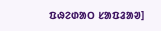ᱯᱷᱮᱰᱟᱛ ᱥᱟᱯᱲᱟᱣ]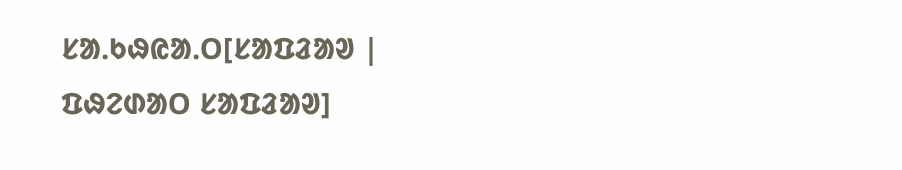ᱥᱟᱹᱠᱷᱭᱟᱹᱛ[ᱥᱟᱯᱲᱟᱣ | ᱯᱷᱮᱰᱟᱛ ᱥᱟᱯᱲᱟᱣ]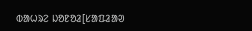ᱵᱟᱦᱨᱮ ᱡᱚᱱᱚᱲ[ᱥᱟᱯᱲᱟᱣ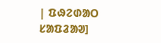| ᱯᱷᱮᱰᱟᱛ ᱥᱟᱯᱲᱟᱣ]